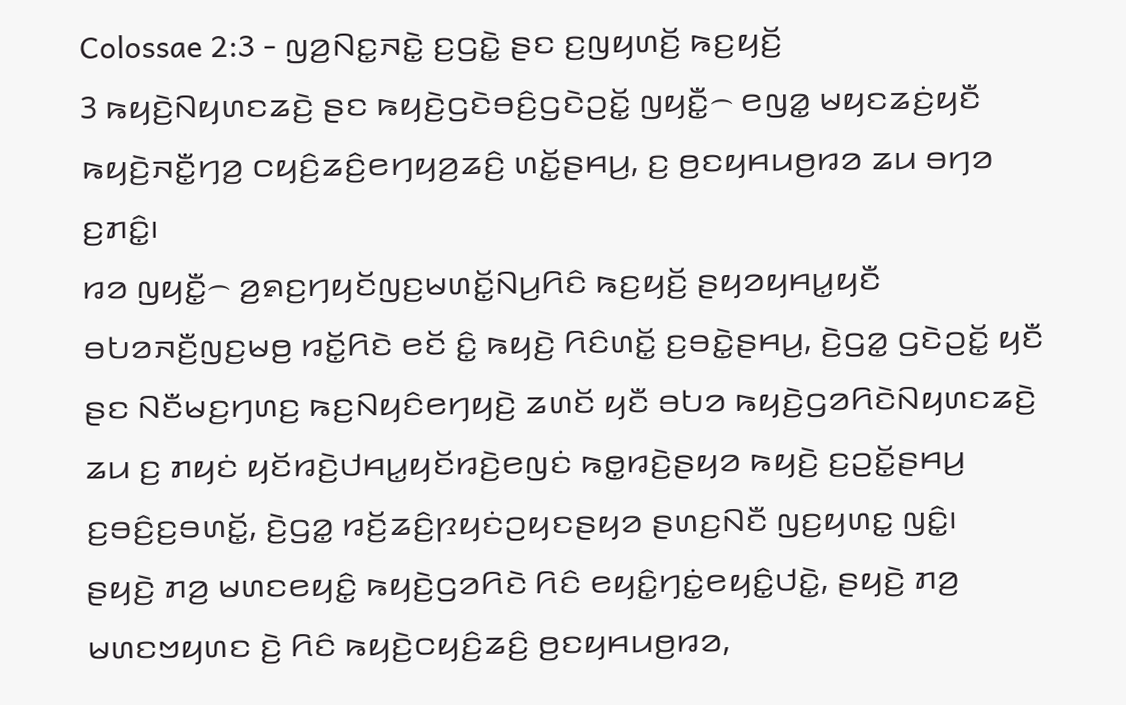Colossae 2:3 - ꤜꤤ꤬ꤡꤢ꤭ꤏꤢꤧ꤭ ꤢ꤬ꤞꤢꤧ꤭ ꤔꤢ ꤢ꤬ꤜꤟꤛꤢꤩ꤬ ꤒꤢ꤬ꤟꤢꤩ꤬
3 ꤒꤟꤢꤧ꤬ꤡꤟꤛꤢꤘꤢꤧ꤬ ꤔꤢ ꤒꤟꤢꤧ꤬ꤞꤢꤧꤋꤢꤨ꤬ꤞꤢꤧꤑꤢꤩ꤭ ꤜꤟꤢꤪ꤭꤮ ꤕꤜꤤ꤭ ꤗꤟꤢꤘꤢꤦ꤬ꤟꤢꤪ ꤒꤟꤢꤧ꤬ꤏꤢꤪ꤭ꤚꤤ꤬ ꤍꤟꤢꤨ꤬ꤘꤢꤨ꤬ꤕꤚꤟꤤ꤬ꤘꤢꤨ꤬ ꤛꤢꤩ꤭ꤔꤌꤣ꤬, ꤢ꤬ ꤥ꤬ꤢꤟꤌꤣꤥ꤬ꤙꤤ ꤘꤣ ꤋꤚꤤ ꤢ꤬ꤊꤢꤨ꤭꤯
ꤙꤤ ꤜꤟꤢꤪ꤭꤮ ꤤ꤬ꤎꤢ꤬ꤚꤟꤢꤩꤜꤢ꤬ꤗꤛꤢꤩ꤭ꤡꤣ꤬ꤖꤢꤨ ꤒꤢ꤬ꤟꤢꤩ꤬ ꤔꤟꤤꤟꤌꤣ꤭ꤟꤢꤪ ꤋꤝꤤꤏꤢꤪ꤬ꤜꤢ꤬ꤗꤥ꤬ ꤙꤢꤩ꤭ꤖꤢꤧ ꤕꤢꤩ ꤢꤨ꤭ ꤒꤟꤢꤧ꤬ ꤖꤢꤨꤛꤢꤩ꤭ ꤢ꤬ꤋꤢꤧ꤭ꤔꤌꤣ꤬, ꤢꤧ꤬ꤞꤤ꤭ ꤞꤢꤧꤑꤢꤩ꤭ ꤟꤢꤪ ꤔꤢ ꤡꤢꤪꤗꤢ꤬ꤚꤛꤢ꤬ ꤒꤢ꤬ꤡꤟꤢꤨꤕꤚꤟꤢꤧ꤬ ꤘꤛꤢꤩ ꤟꤢꤪ ꤋꤝꤤ ꤒꤟꤢꤧ꤬ꤞꤤꤖꤢꤧꤡꤟꤛꤢꤘꤢꤧ꤬ ꤘꤣ ꤢ꤬ ꤊꤟꤢꤦ ꤟꤢꤩꤙꤢꤧ꤬ꤓꤌꤣ꤭ꤟꤢꤩꤙꤢꤧ꤬ꤕꤜꤢꤦ ꤒꤥ꤭ꤙꤢꤧ꤬ꤔꤟꤤ ꤒꤟꤢꤧ꤬ ꤢ꤬ꤑꤢꤩ꤭ꤔꤌꤣ꤬ ꤢ꤬ꤋꤢꤨ꤬ꤢ꤬ꤋꤛꤢꤩ꤭, ꤢꤧ꤬ꤞꤤ꤭ ꤙꤢꤩ꤬ꤘꤢꤨ꤬ꤐꤟꤢꤦꤑꤟꤢꤔꤟꤤ ꤔꤛꤢ꤬ꤡꤢꤪ ꤜꤢ꤬ꤟꤛꤢ꤭ ꤜꤢꤨ꤭꤯
ꤔꤟꤢꤧ꤬ ꤊꤤ꤬ ꤗꤛꤢꤕꤟꤢꤨ꤭ ꤒꤟꤢꤧ꤬ꤞꤤꤖꤢꤧ ꤖꤢꤨ ꤕꤟꤢꤨ꤭ꤚꤢꤦ꤭ꤕꤟꤢꤨ꤭ꤓꤢꤧ꤭, ꤔꤟꤢꤧ꤬ ꤊꤤ꤬ ꤗꤛꤢꤠꤟꤛꤢ ꤢꤧ꤬ ꤖꤢꤨ ꤒꤟꤢꤧ꤬ꤍꤟꤢꤨ꤬ꤘꤢꤨ꤬ ꤥ꤬ꤢꤟꤌꤣꤥ꤬ꤙꤤ,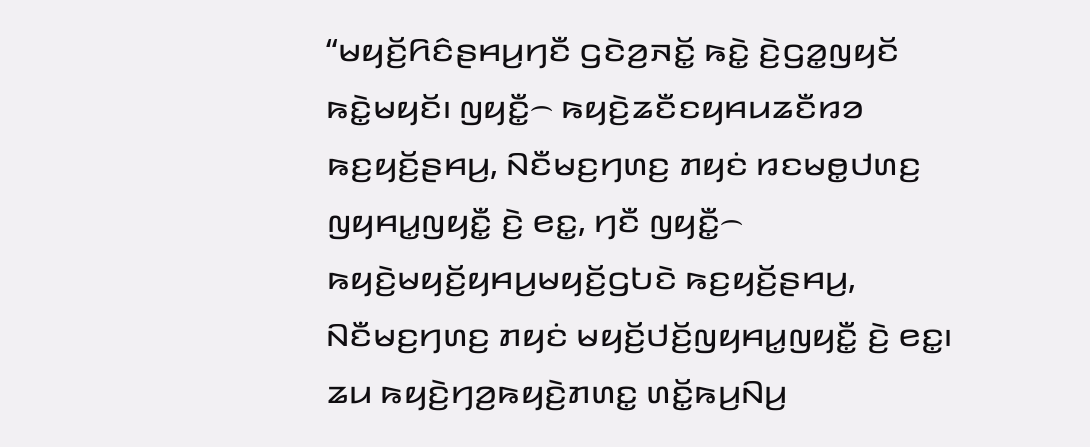“ꤗꤟꤢꤩ꤬ꤖꤢꤨꤔꤌꤣ꤬ꤚꤢꤪ ꤞꤢꤧꤤ꤬ꤏꤢꤩ꤭ ꤒꤢꤧ꤭ ꤢꤧ꤬ꤞꤤ꤭ꤜꤟꤢꤩ ꤒꤢꤧ꤭ꤗꤟꤢꤩ꤯ ꤜꤟꤢꤪ꤭꤮ ꤒꤟꤢꤧ꤬ꤘꤢꤪꤢꤟꤌꤣꤘꤢꤪꤙꤤ ꤒꤢ꤬ꤟꤢꤩ꤬ꤔꤌꤣ꤬, ꤡꤢꤪꤗꤢ꤬ꤚꤛꤢ꤬ ꤊꤟꤢꤦ ꤙꤢꤗꤥ꤭ꤓꤛꤢ꤬ ꤜꤟꤌꤣ꤭ꤜꤟꤢꤪ꤭ ꤢꤧ꤬ ꤕꤢ꤭, ꤚꤢꤪ ꤜꤟꤢꤪ꤭꤮ ꤒꤟꤢꤧ꤬ꤗꤟꤢꤩ꤬ꤟꤌꤣ꤬ꤗꤟꤢꤩ꤬ꤞꤝꤢꤧ ꤒꤢ꤬ꤟꤢꤩ꤬ꤔꤌꤣ꤬, ꤡꤢꤪꤗꤢ꤬ꤚꤛꤢ꤬ ꤊꤟꤢꤦ ꤗꤟꤢꤩ꤬ꤓꤢꤩ꤬ꤜꤟꤌꤣ꤭ꤜꤟꤢꤪ꤭ ꤢꤧ꤬ ꤕꤢ꤭꤯
ꤘꤣ ꤒꤟꤢꤧ꤬ꤚꤤ꤬ꤒꤟꤢꤧ꤬ꤊꤛꤢ꤭ ꤛꤢꤩ꤭ꤒꤣ꤬ꤡꤣ꤬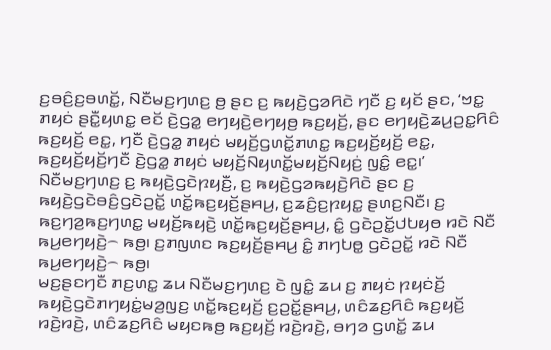ꤢ꤬ꤋꤢꤨ꤬ꤢ꤬ꤋꤛꤢꤩ꤭, ꤡꤢꤪꤗꤢ꤬ꤚꤛꤢ꤬ ꤥ꤬ ꤔꤢ ꤢ꤬ ꤒꤟꤢꤧ꤬ꤞꤤꤖꤢꤧ ꤚꤢꤪ ꤢ꤬ ꤟꤢꤩ ꤔꤢ, ‘ꤠꤢ꤭ ꤊꤟꤢꤦ ꤔꤢꤪ꤭ꤟꤛꤢ꤭ ꤕꤢꤩ ꤢꤧ꤬ꤞꤤ꤭ ꤕꤚꤟꤢꤧ꤬ꤕꤚꤟꤥ꤬ ꤒꤢ꤬ꤟꤢꤩ꤬, ꤔꤢ ꤕꤚꤟꤢꤧ꤬ꤘꤣ꤬ꤑꤢ꤭ꤖꤢꤨ ꤒꤢ꤬ꤟꤢꤩ꤬ ꤕꤢ꤭, ꤚꤢꤪ ꤢꤧ꤬ꤞꤤ꤭ ꤊꤟꤢꤦ ꤗꤟꤢꤩ꤬ꤞꤛꤢꤩ꤭ꤊꤛꤢ꤭ ꤒꤢ꤬ꤟꤢꤩ꤬ꤟꤢꤩ꤬ ꤕꤢ꤭, ꤒꤢ꤬ꤟꤢꤩ꤬ꤟꤢꤩ꤬ꤚꤢꤪ ꤢꤧ꤬ꤞꤤ꤭ ꤊꤟꤢꤦ ꤗꤟꤢꤩ꤬ꤡꤟꤛꤢꤩ꤭ꤗꤟꤢꤩ꤬ꤡꤟꤢꤦ꤬ ꤜꤢꤨ꤭ ꤕꤢ꤭꤯’
ꤡꤢꤪꤗꤢ꤬ꤚꤛꤢ꤬ ꤢ꤬ ꤒꤟꤢꤧ꤬ꤞꤢꤧꤐꤟꤢꤪ꤬, ꤢ꤬ ꤒꤟꤢꤧ꤬ꤞꤤꤒꤟꤢꤧ꤬ꤖꤢꤧ ꤔꤢ ꤢ꤬ ꤒꤟꤢꤧ꤬ꤞꤢꤧꤋꤢꤨ꤬ꤞꤢꤧꤑꤢꤩ꤭ ꤛꤢꤩ꤭ꤒꤢ꤬ꤟꤢꤩ꤬ꤔꤌꤣ꤬, ꤢ꤬ꤘꤢꤨ꤬ꤢ꤬ꤐꤟꤢ꤭ ꤔꤛꤢ꤬ꤡꤢꤪ꤯ ꤢ꤬ ꤒꤢ꤬ꤚꤤ꤬ꤒꤢ꤬ꤚꤛꤢ꤭ ꤗꤟꤢꤩ꤬ꤒꤟꤢꤧ꤬ ꤛꤢꤩ꤭ꤒꤢ꤬ꤟꤢꤩ꤬ꤔꤌꤣ꤬, ꤢꤨ꤭ ꤞꤢꤧꤑꤢꤩ꤭ꤓꤝꤟꤥ ꤙꤢꤧ ꤡꤢꤪ ꤒꤣ꤬ꤕꤚꤟꤢꤧ꤬꤮ ꤒꤥ꤬꤯ ꤢ꤬ꤊꤜꤛꤢ ꤒꤢ꤬ꤟꤢꤩ꤬ꤔꤌꤣ꤬ ꤢꤨ꤭ ꤊꤚꤝꤥ꤭ ꤞꤢꤧꤑꤢꤩ꤭ ꤙꤢꤧ ꤡꤢꤪ ꤒꤣ꤬ꤕꤚꤟꤢꤧ꤬꤮ ꤒꤥ꤬꤯
ꤗꤢ꤬ꤔꤢꤚꤢꤪ ꤊꤢ꤬ꤛꤢ꤭ ꤘꤣ ꤡꤢꤪꤗꤢ꤬ꤚꤛꤢ꤬ ꤢꤧ ꤜꤢꤨ꤭ ꤘꤣ ꤢ꤬ ꤊꤟꤢꤦ ꤐꤟꤢꤦꤢꤩ꤬ ꤒꤟꤢꤧ꤬ꤞꤢꤧꤊꤚꤟꤢꤦ꤭ꤗꤤ꤬ꤜꤢ꤬ ꤛꤢꤩ꤭ꤒꤢ꤬ꤟꤢꤩ꤬ ꤢ꤬ꤑꤢꤩ꤭ꤔꤌꤣ꤬, ꤛꤢꤨꤘꤢ꤬ꤖꤢꤨ ꤒꤢ꤬ꤟꤢꤩ꤬ ꤙꤢꤧ꤬ꤙꤢꤧ꤬, ꤛꤢꤨꤘꤢ꤬ꤖꤢꤨ ꤗꤟꤢꤒꤥ꤬ ꤒꤢ꤬ꤟꤢꤩ꤬ ꤙꤢꤧ꤬ꤙꤢꤧ꤬, ꤋꤚꤤ ꤞꤛꤢꤩ꤭ ꤘꤣ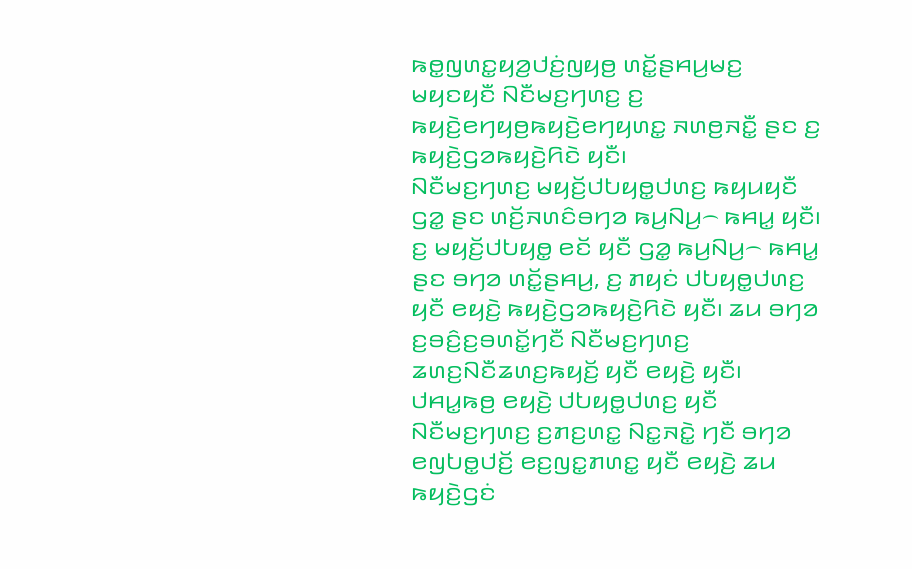ꤒꤥ꤭ꤜꤛꤢ꤭ꤟꤤ꤬ꤓꤢꤦ꤬ꤜꤟꤥ꤬ ꤛꤢꤩ꤭ꤔꤌꤣ꤬ꤗꤢ꤬ ꤗꤟꤢꤟꤢꤪ ꤡꤢꤪꤗꤢ꤬ꤚꤛꤢ꤬ ꤢ꤬ ꤒꤟꤢꤧ꤬ꤕꤚꤟꤥ꤬ꤒꤟꤢꤧ꤬ꤕꤚꤟꤛꤢ꤭ ꤏꤛꤥ꤬ꤏꤢꤪ꤭ ꤔꤢ ꤢ꤬ ꤒꤟꤢꤧ꤬ꤞꤤꤒꤟꤢꤧ꤬ꤖꤢꤧ ꤟꤢꤪ꤯
ꤡꤢꤪꤗꤢ꤬ꤚꤛꤢ꤬ ꤗꤟꤢꤩ꤬ꤓꤝꤟꤥ꤭ꤓꤛꤢ꤬ ꤒꤟꤣꤟꤢꤪ ꤞꤤ꤭ ꤔꤢ ꤛꤢꤩ꤬ꤏꤛꤢꤨꤋꤚꤤ ꤒꤣ꤬ꤡꤣ꤬꤮ ꤒꤌꤣ꤭ ꤟꤢꤪ꤯ ꤢ꤬ ꤗꤟꤢꤩ꤬ꤓꤝꤟꤥ꤭ ꤕꤢꤩ ꤟꤢꤪ ꤞꤤ꤭ ꤒꤣ꤬ꤡꤣ꤬꤮ ꤒꤌꤣ꤭ ꤔꤢ ꤋꤚꤤ ꤛꤢꤩ꤭ꤔꤌꤣ꤬, ꤢ꤬ ꤊꤟꤢꤦ ꤓꤝꤟꤥ꤭ꤓꤛꤢ꤬ ꤟꤢꤪ ꤕꤟꤢꤧ꤬ ꤒꤟꤢꤧ꤬ꤞꤤꤒꤟꤢꤧ꤬ꤖꤢꤧ ꤟꤢꤪ꤯ ꤘꤣ ꤋꤚꤤ ꤢ꤬ꤋꤢꤨ꤬ꤢ꤬ꤋꤛꤢꤩ꤭ꤚꤢꤪ ꤡꤢꤪꤗꤢ꤬ꤚꤛꤢ꤬ ꤘꤛꤢ꤬ꤡꤢꤪꤘꤛꤢ꤬ꤒꤟꤢꤩ꤬ ꤟꤢꤪ ꤕꤟꤢꤧ꤬ ꤟꤢꤪ꤯ ꤓꤌꤣ꤭ꤒꤥ꤬ ꤕꤟꤢꤧ꤬ ꤓꤝꤟꤥ꤭ꤓꤛꤢ꤬ ꤟꤢꤪ ꤡꤢꤪꤗꤢ꤬ꤚꤛꤢ꤬ ꤢ꤬ꤊꤢ꤬ꤛꤢ꤭ ꤡꤢ꤭ꤏꤢꤧ꤭ ꤚꤢꤪ ꤋꤚꤤ ꤕꤜꤝꤥ꤭ꤓꤢꤩ꤬ ꤕꤢ꤬ꤜꤢ꤭ꤊꤛꤢ꤭ ꤟꤢꤪ ꤕꤟꤢꤧ꤬ ꤘꤣ ꤒꤟꤢꤧ꤬ꤞꤢꤦ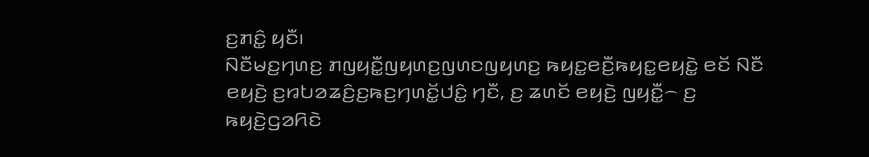ꤢ꤬ꤊꤢꤨ꤭ ꤟꤢꤪ꤯
ꤡꤢꤪꤗꤢ꤬ꤚꤛꤢ꤬ ꤊꤜꤟꤢꤪ꤭ꤜꤟꤛꤢ꤬ꤜꤛꤢꤜꤟꤛꤢ꤬ ꤒꤟꤢ꤭ꤕꤢꤪ꤬ꤒꤟꤢ꤭ꤕꤟꤢꤧ꤭ ꤕꤢꤩ ꤡꤢꤪ ꤕꤟꤢꤧ꤬ ꤢ꤬ꤙꤝꤤꤘꤢꤨ꤬ꤢ꤬ꤒꤢ꤬ꤚꤛꤢꤩ꤭ꤓꤢꤨ꤭ ꤚꤢꤪ, ꤢ꤬ ꤘꤛꤢꤩ ꤕꤟꤢꤧ꤬ ꤜꤟꤢꤪ꤭꤮ ꤢ꤬ ꤒꤟꤢꤧ꤬ꤞꤤꤖꤢꤧ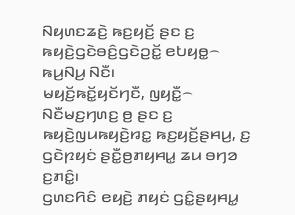ꤡꤟꤛꤢꤘꤢꤧ꤬ ꤒꤢ꤬ꤟꤢꤩ꤬ ꤔꤢ ꤢ꤬ ꤒꤟꤢꤧ꤬ꤞꤢꤧꤋꤢꤨ꤬ꤞꤢꤧꤑꤢꤩ꤭ ꤕꤝꤟꤥ꤭꤮ ꤒꤣ꤬ꤡꤣ꤬ ꤡꤢꤪ꤯
ꤗꤟꤢꤩ꤬ꤒꤢꤩ꤭ꤟꤢꤩꤚꤢꤪ, ꤜꤟꤢꤪ꤭꤮ ꤡꤢꤪꤗꤢ꤬ꤚꤛꤢ꤬ ꤥ꤬ ꤔꤢ ꤢ꤬ ꤒꤟꤢꤧ꤬ꤜꤣꤒꤟꤢꤧ꤬ꤙꤢ꤭ ꤒꤢ꤬ꤟꤢꤩ꤬ꤔꤌꤣ꤬, ꤢ꤬ ꤞꤢꤧꤐꤟꤢꤦ ꤔꤢꤪ꤭ꤥ꤬ꤊꤟꤌꤣ꤭ ꤘꤣ ꤋꤚꤤ ꤢ꤬ꤊꤢꤨ꤭꤯
ꤞꤛꤢꤖꤢꤨ ꤕꤟꤢꤧ꤬ ꤊꤟꤢꤦ ꤞꤢꤨ꤭ꤔꤟꤌꤣ꤭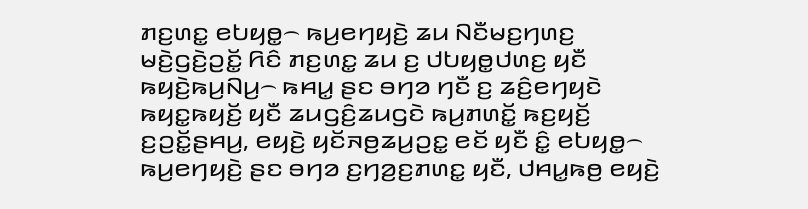ꤊꤢ꤬ꤛꤢ꤭ ꤕꤝꤟꤥ꤭꤮ ꤒꤣ꤬ꤕꤚꤟꤢꤧ꤬ ꤘꤣ ꤡꤢꤪꤗꤢ꤬ꤚꤛꤢ꤬ ꤗꤢꤧ꤬ꤞꤢꤧ꤬ꤑꤢꤩ꤭ ꤖꤢꤨ ꤊꤢ꤬ꤛꤢ꤭ ꤘꤣ ꤢ꤬ ꤓꤝꤟꤥ꤭ꤓꤛꤢ꤬ ꤟꤢꤪ ꤒꤟꤢꤧ꤬ꤒꤣ꤬ꤡꤣ꤬꤮ ꤒꤌꤣ꤭ ꤔꤢ ꤋꤚꤤ ꤚꤢꤪ ꤢ꤬ ꤘꤢꤨ꤬ꤕꤚꤟꤢꤧ ꤒꤟꤢ꤭ꤒꤟꤢꤩ꤬ ꤟꤢꤪ ꤘꤣꤞꤢꤨ꤬ꤘꤣꤞꤢꤧ ꤒꤣ꤬ꤊꤛꤢꤩ꤭ ꤒꤢ꤬ꤟꤢꤩ꤬ ꤢ꤬ꤑꤢꤩ꤭ꤔꤌꤣ꤬, ꤕꤟꤢꤧ꤬ ꤟꤢꤩꤏꤥ꤬ꤘꤣ꤬ꤑꤢ꤭ ꤕꤢꤩ ꤟꤢꤪ ꤢꤨ꤭ ꤕꤝꤟꤥ꤭꤮ ꤒꤣ꤬ꤕꤚꤟꤢꤧ꤬ ꤔꤢ ꤋꤚꤤ ꤢ꤬ꤚꤤ꤬ꤢ꤬ꤊꤛꤢ꤭ ꤟꤢꤪ, ꤓꤌꤣ꤭ꤒꤥ꤬ ꤕꤟꤢꤧ꤬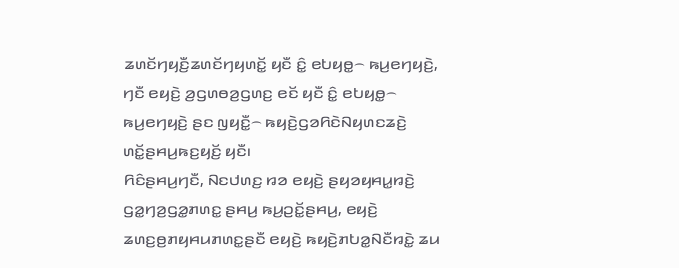ꤘꤛꤢꤩꤚꤟꤢꤪ꤬ꤘꤛꤢꤩꤚꤟꤛꤢꤩ꤭ ꤟꤢꤪ ꤢꤨ꤭ ꤕꤝꤟꤥ꤭꤮ ꤒꤣ꤬ꤕꤚꤟꤢꤧ꤬, ꤚꤢꤪ ꤕꤟꤢꤧ꤬ ꤤ꤬ꤞꤛꤥꤤ꤬ꤞꤛꤢ꤬ ꤕꤢꤩ ꤟꤢꤪ ꤢꤨ꤭ ꤕꤝꤟꤥ꤭꤮ ꤒꤣ꤬ꤕꤚꤟꤢꤧ꤬ ꤔꤢ ꤜꤟꤢꤪ꤭꤮ ꤒꤟꤢꤧ꤬ꤞꤤꤖꤢꤧꤡꤟꤛꤢꤘꤢꤧ꤬ ꤛꤢꤩ꤭ꤔꤌꤣ꤬ꤒꤢ꤬ꤟꤢꤩ꤬ ꤟꤢꤪ꤯
ꤖꤢꤨꤔꤌꤣ꤬ꤚꤢꤪ, ꤡꤢꤓꤛꤢ꤬ ꤙꤤ ꤕꤟꤢꤧ꤬ ꤔꤟꤤꤟꤌꤣ꤭ꤙꤢꤧ꤬ ꤞꤤ꤭ꤚꤤ꤬ꤞꤤ꤭ꤊꤛꤢ꤭ ꤔꤌꤣ꤬ ꤒꤣ꤬ꤑꤢꤩ꤭ꤔꤌꤣ꤬, ꤕꤟꤢꤧ꤬ ꤘꤛꤢ꤬ꤥ꤬ꤊꤟꤌꤣꤊꤛꤢ꤭ꤔꤢꤪ ꤕꤟꤢꤧ꤬ ꤒꤟꤢꤧ꤬ꤊꤝꤤ꤭ꤡꤢꤪꤙꤢꤧ꤭ ꤘꤣ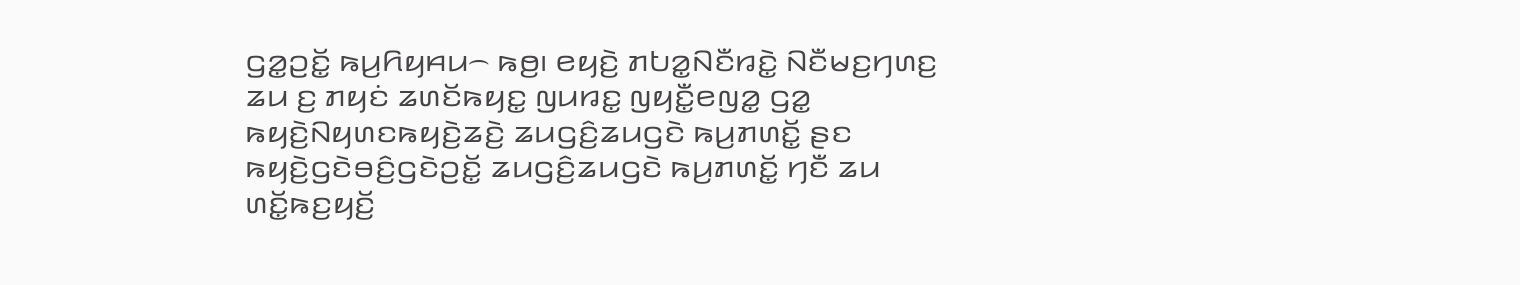ꤞꤤ꤭ꤑꤢꤩ꤭ ꤒꤣ꤬ꤖꤟꤌꤣ꤮ ꤒꤥ꤬꤯ ꤕꤟꤢꤧ꤬ ꤊꤝꤤ꤭ꤡꤢꤪꤙꤢꤧ꤭ ꤡꤢꤪꤗꤢ꤬ꤚꤛꤢ꤬ ꤘꤣ ꤢ꤬ ꤊꤟꤢꤦ ꤘꤛꤢꤩꤒꤟꤢ꤭ ꤜꤣꤙꤢ꤭ ꤜꤟꤢꤪ꤭ꤕꤜꤤ꤭ ꤞꤤ꤭ ꤒꤟꤢꤧ꤬ꤡꤟꤛꤢꤒꤟꤢꤧ꤬ꤘꤢꤧ꤬ ꤘꤣꤞꤢꤨ꤬ꤘꤣꤞꤢꤧ ꤒꤣ꤬ꤊꤛꤢꤩ꤭ ꤔꤢ ꤒꤟꤢꤧ꤬ꤞꤢꤧꤋꤢꤨ꤬ꤞꤢꤧꤑꤢꤩ꤭ ꤘꤣꤞꤢꤨ꤬ꤘꤣꤞꤢꤧ ꤒꤣ꤬ꤊꤛꤢꤩ꤭ ꤚꤢꤪ ꤘꤣ ꤛꤢꤩ꤭ꤒꤢ꤬ꤟꤢꤩ꤬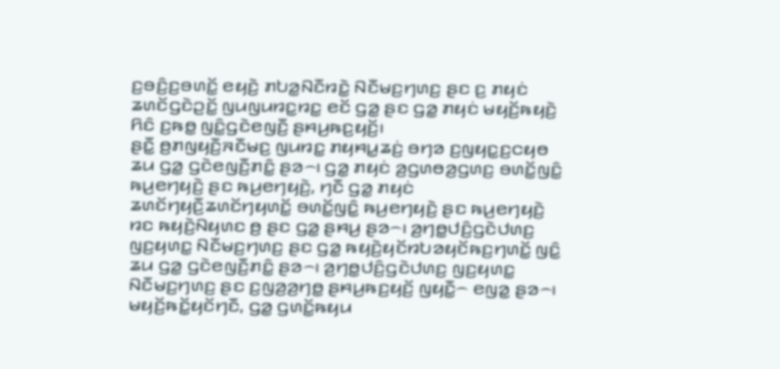ꤢ꤬ꤋꤢꤨ꤬ꤢ꤬ꤋꤛꤢꤩ꤭ ꤕꤟꤢꤧ꤬ ꤊꤝꤤ꤭ꤡꤢꤪꤙꤢꤧ꤭ ꤡꤢꤪꤗꤢ꤬ꤚꤛꤢ꤬ ꤔꤢ ꤢ꤬ ꤊꤟꤢꤦ ꤘꤛꤢꤩꤞꤢꤧꤑꤢꤩ꤭ ꤜꤣꤜꤣꤙꤢ꤭ꤙꤢ꤭ ꤕꤢꤩ ꤞꤤ꤭ ꤔꤢ ꤞꤤ꤭ ꤊꤟꤢꤦ ꤗꤟꤢꤩ꤬ꤒꤟꤢꤧ꤬ ꤖꤢꤨ ꤢ꤬ꤒꤥ꤭ ꤜꤢꤨ꤭ꤞꤢꤧꤕꤜꤢꤪ꤬ ꤔꤌꤣ꤬ꤒꤢ꤬ꤟꤢꤩ꤬꤯
ꤔꤢꤪ꤭ ꤥ꤬ꤊꤜꤟꤢꤪ꤬ꤏꤢꤪꤗꤢ꤬ ꤜꤣꤙꤢ꤭ ꤊꤟꤌꤣ꤭ꤘꤢꤦ꤬ ꤋꤚꤤ ꤢ꤬ꤜꤟꤢ꤭ꤢ꤬ꤍꤟꤥ ꤘꤣ ꤞꤤ꤭ ꤞꤢꤧꤕꤜꤢꤪ꤬ꤊꤢꤨ꤭ ꤔꤤ꤮꤯ ꤞꤤ꤭ ꤊꤟꤢꤦ ꤤ꤬ꤞꤛꤥꤤ꤬ꤞꤛꤢ꤬ ꤋꤛꤢꤩ꤭ꤜꤢꤨ꤭ ꤒꤣ꤬ꤕꤚꤟꤢꤧ꤬ ꤔꤢ ꤒꤣ꤬ꤕꤚꤟꤢꤧ꤬, ꤚꤢꤪ ꤞꤤ꤭ ꤊꤟꤢꤦ ꤘꤛꤢꤩꤚꤟꤢꤪ꤬ꤘꤛꤢꤩꤚꤟꤛꤢꤩ꤭ ꤋꤛꤢꤩ꤭ꤜꤢꤨ꤭ ꤒꤣ꤬ꤕꤚꤟꤢꤧ꤬ ꤔꤢ ꤒꤣ꤬ꤕꤚꤟꤢꤧ꤬ ꤙꤢ ꤒꤟꤢꤧ꤬ꤡꤟꤛꤢ ꤥ꤬ ꤔꤢ ꤞꤤ꤭ ꤔꤌꤣ꤬ ꤔꤤ꤮꤯ ꤤ꤬ꤚꤥ꤭ꤓꤢꤨ꤬ꤞꤢꤧꤓꤛꤢ꤬ ꤜꤢ꤬ꤟꤛꤢ꤭ ꤡꤢꤪꤗꤢ꤬ꤚꤛꤢ꤬ ꤔꤢ ꤞꤤ꤭ ꤒꤟꤢꤧ꤬ꤟꤢꤩꤙꤝꤤꤟꤢꤩꤒꤢ꤬ꤚꤛꤢꤩ꤭ ꤜꤢꤨ꤭ ꤘꤣ ꤞꤤ꤭ ꤞꤢꤧꤕꤜꤢꤪ꤬ꤊꤢꤨ꤭ ꤔꤤ꤮꤯ ꤤ꤬ꤚꤥ꤭ꤓꤢꤨ꤬ꤞꤢꤧꤓꤛꤢ꤬ ꤜꤢ꤬ꤟꤛꤢ꤭ ꤡꤢꤪꤗꤢ꤬ꤚꤛꤢ꤬ ꤔꤢ ꤢ꤬ꤜꤤ꤬ꤤ꤬ꤚꤥ꤭ ꤔꤌꤣ꤬ꤒꤢ꤬ꤟꤢꤩ꤬ ꤜꤟꤢꤪ꤭꤮ ꤕꤜꤤ꤭ ꤔꤤ꤮꤯
ꤗꤟꤢꤩ꤬ꤒꤢꤩ꤭ꤟꤢꤩꤚꤢꤪ, ꤞꤤ꤭ ꤞꤛꤢꤩ꤭ꤒꤟꤣ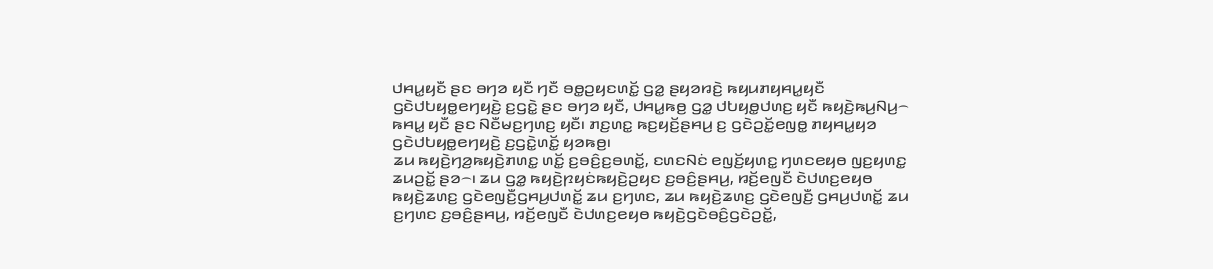ꤓꤌꤣ꤭ꤟꤢꤪ ꤔꤢ ꤋꤚꤤ ꤟꤢꤪ ꤚꤢꤪ ꤋꤥ꤭ꤑꤟꤢꤛꤢꤩ꤭ ꤞꤤ꤭ ꤔꤟꤤꤙꤢꤧ꤬ ꤒꤟꤣꤊꤟꤌꤣ꤭ꤟꤢꤪ ꤞꤢꤧꤓꤝꤟꤥ꤭ꤕꤚꤟꤢꤧ꤬ ꤢ꤬ꤞꤢꤧ꤭ ꤔꤢ ꤋꤚꤤ ꤟꤢꤪ, ꤓꤌꤣ꤭ꤒꤥ꤬ ꤞꤤ꤭ ꤓꤝꤟꤥ꤭ꤓꤛꤢ꤬ ꤟꤢꤪ ꤒꤟꤢꤧ꤬ꤒꤣ꤬ꤡꤣ꤬꤮ ꤒꤌꤣ꤭ ꤟꤢꤪ ꤔꤢ ꤡꤢꤪꤗꤢ꤬ꤚꤛꤢ꤬ ꤟꤢꤪ꤯ ꤊꤢ꤬ꤛꤢ꤭ ꤒꤢ꤬ꤟꤢꤩ꤬ꤔꤌꤣ꤬ ꤢ꤬ ꤞꤢꤧꤑꤢꤩ꤭ꤕꤜꤥ꤭ ꤊꤟꤌꤣ꤭ꤟꤤ ꤞꤢꤧꤓꤝꤟꤥ꤭ꤕꤚꤟꤢꤧ꤬ ꤢ꤬ꤞꤢꤧ꤭ꤛꤢꤩ꤭ ꤟꤤꤒꤥ꤬꤯
ꤘꤣ ꤒꤟꤢꤧ꤬ꤚꤤ꤬ꤒꤟꤢꤧ꤬ꤊꤛꤢ꤭ ꤛꤢꤩ꤭ ꤢ꤬ꤋꤢꤨ꤬ꤢ꤬ꤋꤛꤢꤩ꤭, ꤢꤛꤢꤡꤢꤦ ꤕꤜꤢꤩ꤬ꤟꤛꤢ꤭ ꤚꤛꤢꤕꤟꤥ ꤜꤢ꤬ꤟꤛꤢ꤭ ꤘꤣꤑꤢꤩ꤭ ꤔꤤ꤮꤯ ꤘꤣ ꤞꤤ꤭ ꤒꤟꤢꤧ꤬ꤐꤟꤢꤦꤒꤟꤢꤧ꤬ꤑꤟꤢ ꤢ꤬ꤋꤢꤨ꤬ꤔꤌꤣ꤬, ꤙꤢꤩ꤬ꤕꤜꤢꤪ ꤢꤧꤓꤛꤢ꤬ꤕꤟꤥ ꤒꤟꤢꤧ꤬ꤘꤛꤢ꤬ ꤞꤢꤧꤕꤜꤢꤪ꤬ꤞꤌꤣ꤬ꤓꤛꤢꤩ꤭ ꤘꤣ ꤢ꤬ꤚꤛꤢ, ꤘꤣ ꤒꤟꤢꤧ꤬ꤘꤛꤢ꤬ ꤞꤢꤧꤕꤜꤢꤪ꤬ ꤞꤌꤣ꤬ꤓꤛꤢꤩ꤭ ꤘꤣ ꤢ꤬ꤚꤛꤢ ꤢ꤬ꤋꤢꤨ꤬ꤔꤌꤣ꤬, ꤙꤢꤩ꤬ꤕꤜꤢꤪ ꤢꤧꤓꤛꤢ꤬ꤕꤟꤥ ꤒꤟꤢꤧ꤬ꤞꤢꤧꤋꤢꤨ꤬ꤞꤢꤧꤑꤢꤩ꤭,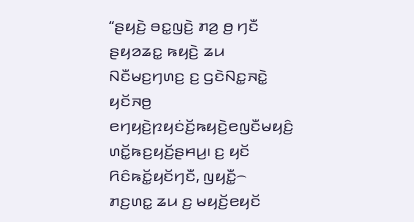“ꤔꤟꤢꤧ꤬ ꤋꤢ꤭ꤜꤢꤧ꤬ ꤊꤤ꤬ ꤥ꤬ ꤚꤢꤪ ꤔꤟꤤꤘꤢ꤭ ꤒꤟꤢꤧ꤬ ꤘꤣ ꤡꤢꤪꤗꤢ꤬ꤚꤛꤢ꤬ ꤢ꤬ ꤞꤢꤧꤡꤢ꤭ꤏꤢꤧ꤭ ꤟꤢꤩꤏꤥ꤬ ꤕꤚꤟꤢꤧ꤬ꤐꤟꤢꤦꤢꤩ꤬ꤒꤟꤢꤧ꤬ꤕꤜꤢꤪꤗꤟꤢꤨ꤬ ꤛꤢꤩ꤭ꤒꤢ꤬ꤟꤢꤩ꤬ꤔꤌꤣ꤬꤯ ꤢ꤬ ꤟꤢꤩ ꤖꤢꤨꤒꤢꤩ꤭ꤟꤢꤩꤚꤢꤪ, ꤜꤟꤢꤪ꤭꤮ ꤊꤢ꤬ꤛꤢ꤭ ꤘꤣ ꤢ꤬ ꤗꤟꤢꤩ꤬ꤕꤟꤢꤩ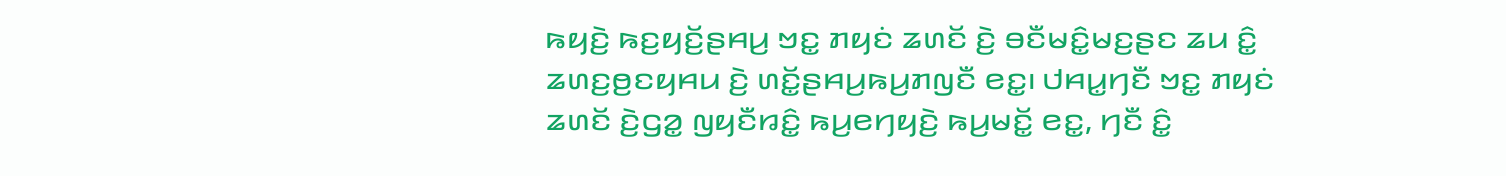ꤒꤟꤢꤧ꤬ ꤒꤢ꤬ꤟꤢꤩ꤬ꤔꤌꤣ꤬ ꤠꤢ꤭ ꤊꤟꤢꤦ ꤘꤛꤢꤩ ꤢꤧ꤬ ꤋꤢꤪꤗꤢꤨ꤭ꤗꤢ꤬ꤔꤢ ꤘꤣ ꤢꤨ꤭ ꤘꤛꤢ꤬ꤥ꤬ꤢꤟꤌꤣ ꤢꤧ꤬ ꤛꤢꤩ꤭ꤔꤌꤣ꤬ꤒꤣ꤬ꤊꤜꤢꤪ ꤕꤢ꤭꤯ ꤓꤌꤣ꤭ꤚꤢꤪ ꤠꤢ꤭ ꤊꤟꤢꤦ ꤘꤛꤢꤩ ꤢꤧ꤬ꤞꤤ꤭ ꤜꤟꤢꤪꤙꤢꤨ꤭ ꤒꤣ꤬ꤕꤚꤟꤢꤧ꤬ ꤒꤣ꤬ꤗꤢꤩ꤭ ꤕꤢ꤭, ꤚꤢꤪ ꤢꤨ꤭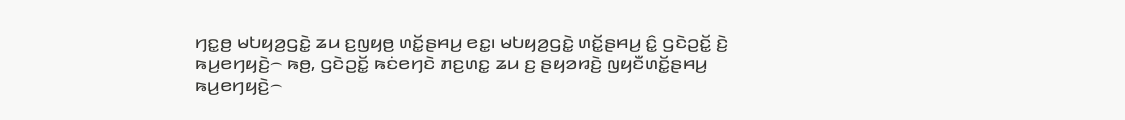ꤚꤢ꤭ꤥ꤬ ꤗꤝꤟꤤ꤬ꤞꤢꤧ꤭ ꤘꤣ ꤢ꤬ꤜꤟꤥ꤬ ꤛꤢꤩ꤭ꤔꤌꤣ꤬ ꤕꤢ꤭꤯ ꤗꤝꤟꤤ꤬ꤞꤢꤧ꤭ ꤛꤢꤩ꤭ꤔꤌꤣ꤬ ꤢꤨ꤭ ꤞꤢꤧꤑꤢꤩ꤭ ꤢꤧ꤬ ꤒꤣ꤬ꤕꤚꤟꤢꤧ꤬꤮ ꤒꤥ꤬, ꤞꤢꤧꤑꤢꤩ꤭ ꤒꤢꤦꤕꤚꤢꤧ ꤊꤢ꤬ꤛꤢ꤭ ꤘꤣ ꤢ꤬ ꤔꤟꤤꤙꤢꤧ꤬ ꤜꤟꤢꤪꤛꤢꤩ꤭ꤔꤌꤣ꤬ ꤒꤣ꤬ꤕꤚꤟꤢꤧ꤬꤮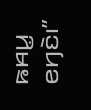ꤒꤌꤣ꤭ ꤕꤚꤢꤧ꤯”